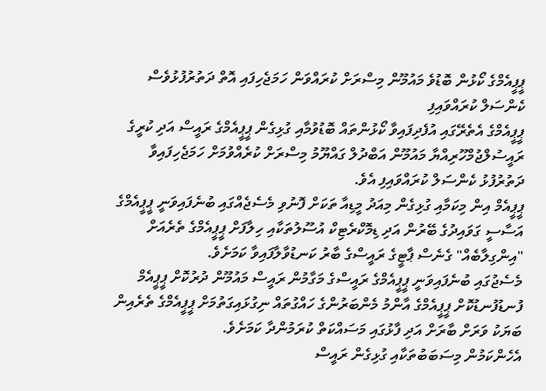ޕީޕީއެމްގެ ކޯޅުން ބޮޑުވެ މައުމޫން މިސްރަށް ކުރައްވަން ހަމަޖެހިފައި އޮތް ދަތުރުފުޅުވެސް ކެންސަލް ކުރައްވައިފި
ޕީޕީއެމްގެ އެތެރޭގައި އުފެދިފައިވާ ކޯޅުންތައް ބޮޑުވުމާއި ގުޅިގެން ޕީޕީއެމްގެ ރައީސް އަދި ކުރީގެ ރައީސުލްޖުމްހޫރިއްޔާ މައުމޫން އަބްދުލް ގައްޔޫމު މިސްރަށް ކުރެއްވުމަށް ހަމަޖެހިފައިވާ ދަތުރުފުޅު ކެންސަލް ކުރައްވައިފި އެވެ.
ޕީޕީއެމް އިން މިކަމާއި ގުޅިގެން މިއަދު މީޑިއާ ތަކަށް ފޮނުވި މެސެޖެއްގައި ބުނެފައިވަނީ ޕީޕީއެމްގެ އަސާސީ ގަވައިދުގެ ބޭރުން އަދި ޑިމޮކްރެޓިކް އުސޫލުތަކާއި ހިލާފަށް ޕީޕީއެމްގެ ތެރެއަށް "އިންގިލާބެއް" ގެނެސް ޕާޓީގެ ރައީސްގެ ބާރު ކަނޑުވާލާފައިވާ ކަމަށެވެ.
މެސެޖުގައި ބުނެފައިވަނީ ޕީޕީއެމްގެ ރައީސްގެ މަގާމުން ރައީސް މައުމޫން ދުރުކޮށް ޕީޕީއެމް ފުނޑުފުނޑުކޮށް ޕީޕީއެމްގެ އާންމު މެންބަރުންގެ ހައްގުތައް ނިގުޅައިގަތުމަށް ޕީޕީއެމްގެ ތެރެއިން ބަޔަކު ވަރަށް ބާރަށް އަދި ފާޅުގައި މަސައްކަތް ކުރަމުންދާ ކަމަށެވެ.
އެހެންކަމުން މިސަބަބުތަކާއި ގުޅިގެން ރައީސް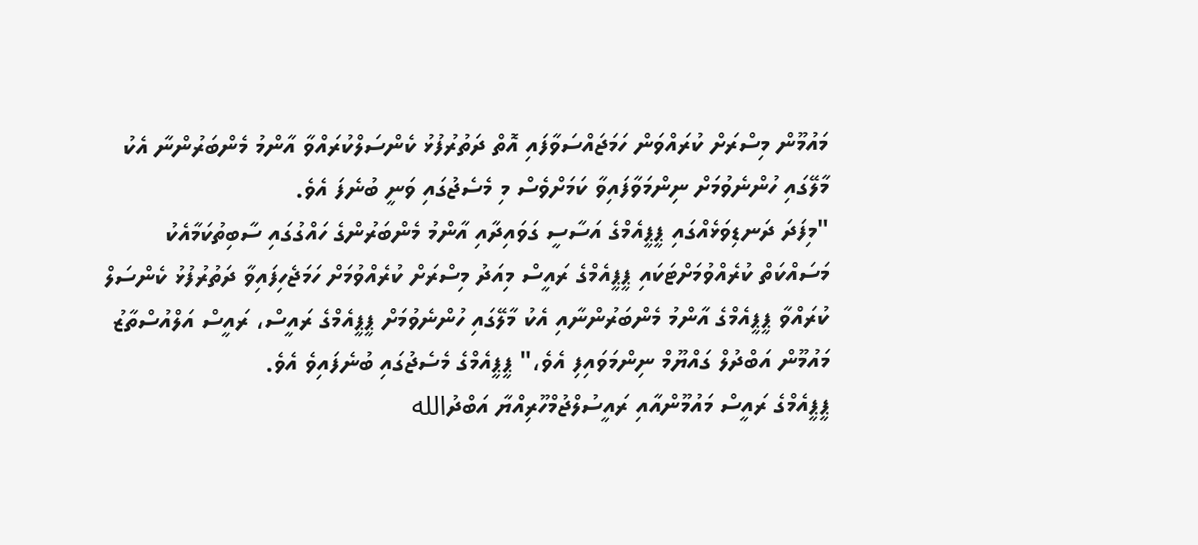މައުމޫން މިސްރަށް ކުރައްވަން ހަމަޖައްސަވާފައި އޮތް ދަތުރުފުޅު ކެންސަލްކުރައްވާ އާންމު މެންބަރުންނާ އެކު މާލޭގައި ހުންނެވުމަށް ނިންމަވާފައިވާ ކަމަށްވެސް މި މެސެޖުގައި ވަނީ ބުނެފަ އެވެ.
"މިފަދަ ދަނޑިވަޅެއްގައި ޕީޕީއެމްގެ އަސާސީ ގަވައިދާއި އާންމު މެންބަރުންގެ ހައްގުގައި ސާބިތުކަމާއެކު މަސައްކަތް ކުރެއްވުމަށްޓަކައި ޕީޕީއެމްގެ ރައީސް މިއަދު މިސްރަށް ކުރެއްވުމަށް ހަމަޖެހިފައިވާ ދަތުރުފުޅު ކެންސަލް ކުރައްވާ ޕީޕީއެމްގެ އާންމު މެންބަރުންނާއި އެކު މާލޭގައި ހުންނެވުމަށް ޕީޕީއެމްގެ ރައީސް، ރައީސް އަލްއުސްތާޒު މައުމޫން އަބްދުލް ގައްޔޫމް ނިންމަވައިފި އެވެ،" ޕީޕީއެމްގެ މެސެޖުގައި ބުނެފައިވެ އެވެ.
ޕީޕީއެމްގެ ރައީސް މައުމޫންއާއި ރައީސުލްޖުމްހޫރިއްޔާ އަބްދުالله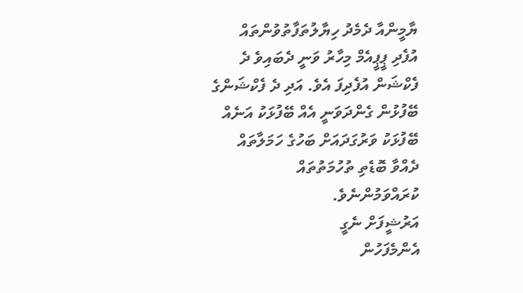ޔާމީންއާ ދެމެދު ހިޔާލުތަފާތުވުންތައް އުފެދި ޕީޕީއެމް މިހާރު ވަނީ ދެބައިވެ ދެ ފެކްޝަން އުފެދިފަ އެވެ. އަދި ދެ ފެކްޝަންގެ ބޭފުޅުން ގެންދަވަނީ އެއް ބޭފުޅަކު އަނެއް ބޭފުޅަކު ވަރުގަދައަށް ބަހުގެ ހަމަލާތައް ދެއްވާ ބޮޑެތި ތުހުމަތުތައް ކުރައްވަމުންނެވެ.
އަރުޝީފަށް ނެގީ
އެންމެފަހުން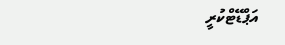އަޕްޑޭޓްކުރީ